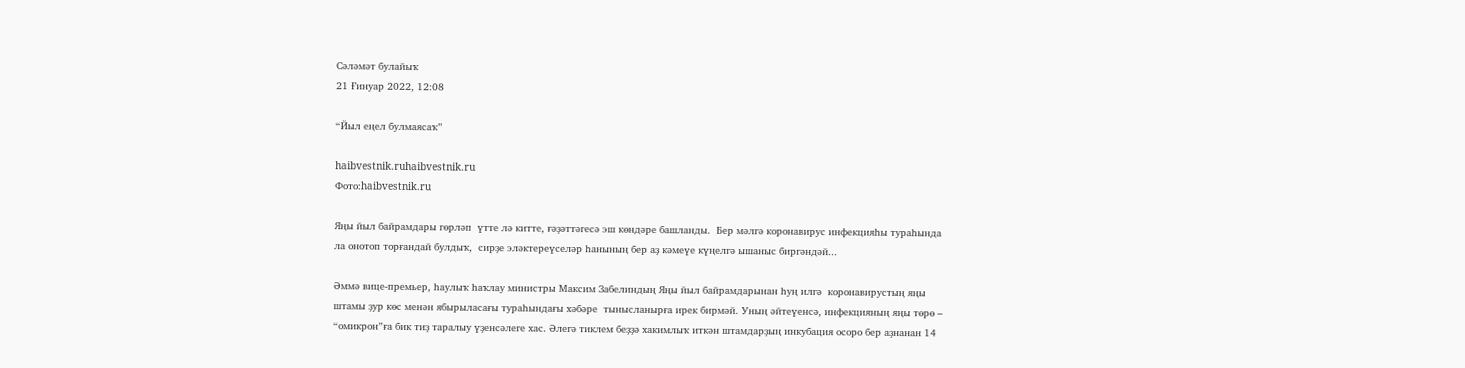Сәләмәт булайыҡ
21 Ғинуар 2022, 12:08

“Йыл еңел булмаясаҡ”

haibvestnik.ruhaibvestnik.ru
Фото:haibvestnik.ru

Яңы йыл байрамдары гөрләп  үтте лә китте, ғәҙәттәгесә эш көндәре башланды.  Бер мәлгә коронавирус инфекцияһы тураһында ла онотоп торғандай булдыҡ,  сирҙе эләктереүселәр һанының бер аҙ кәмеүе күңелгә ышаныс биргәндәй...

Әммә вице-премьер, һаулыҡ һаҡлау министры Максим Забелиндың Яңы йыл байрамдарынан һуң илгә  коронавирустың яңы штамы ҙур көс менән ябырыласағы тураһындағы хәбәре  тынысланырға ирек бирмәй. Уның әйтеүенсә, инфекцияның яңы төрө – “омикрон”ға бик тиҙ таралыу үҙенсәлеге хас. Әлегә тиклем беҙҙә хакимлыҡ иткән штамдарҙың инкубация осоро бер аҙнанан 14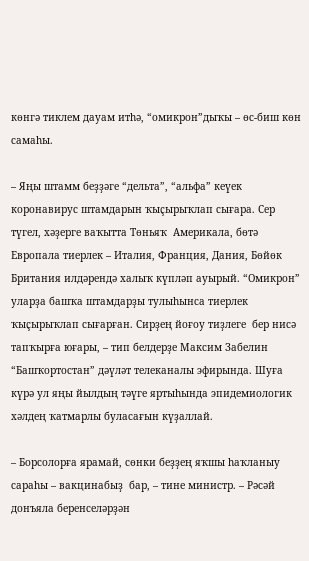көнгә тиклем дауам итһә, “омикрон”дыҡы – өс-биш көн самаһы.

– Яңы штамм беҙҙәге “дельта”, “альфа” кеүек  коронавирус штамдарын ҡыҫырыҡлап сығара. Сер түгел, хәҙерге ваҡытта Төньяҡ  Америкала, бөтә Европала тиерлек – Италия, Франция, Дания, Бөйөк Британия илдәрендә халыҡ күпләп ауырый. “Омикрон”  уларҙа башҡа штамдарҙы тулыһынса тиерлек ҡыҫырыҡлап сығарған. Сирҙең йоғоу тиҙлеге  бер нисә тапҡырға юғары, – тип белдерҙе Максим Забелин “Башҡортостан” дәүләт телеканалы эфирында. Шуға күрә ул яңы йылдың тәүге яртыһында эпидемиологик  хәлдең ҡатмарлы буласағын күҙаллай.

– Борсолорға ярамай, сөнки беҙҙең яҡшы һаҡланыу сараһы – вакцинабыҙ  бар, – тине министр. – Рәсәй донъяла беренселәрҙән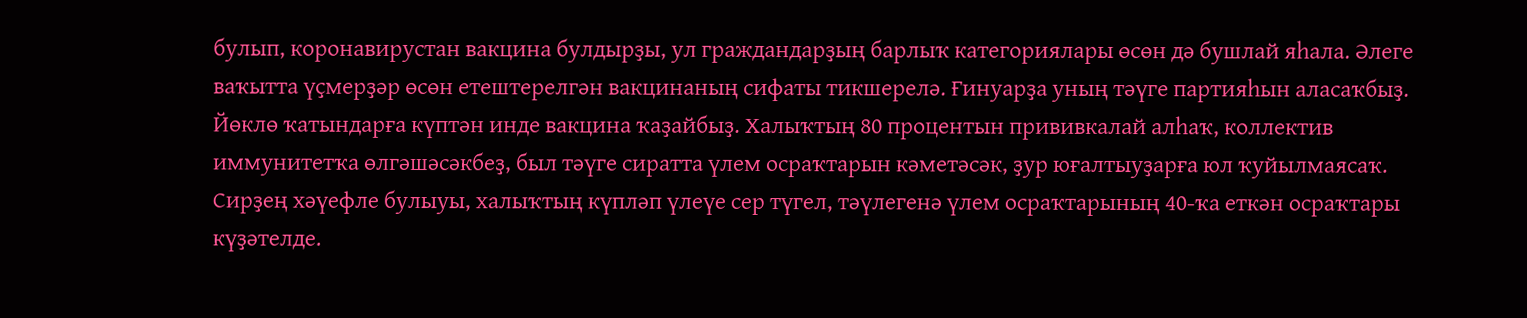булып, коронавирустан вакцина булдырҙы, ул граждандарҙың барлыҡ категориялары өсөн дә бушлай яһала. Әлеге ваҡытта үҫмерҙәр өсөн етештерелгән вакцинаның сифаты тикшерелә. Ғинуарҙа уның тәүге партияһын аласаҡбыҙ. Йөклө ҡатындарға күптән инде вакцина ҡаҙайбыҙ. Халыҡтың 80 процентын прививкалай алһаҡ, коллектив иммунитетҡа өлгәшәсәкбеҙ, был тәүге сиратта үлем осраҡтарын кәметәсәк, ҙур юғалтыуҙарға юл ҡуйылмаясаҡ. Сирҙең хәүефле булыуы, халыҡтың күпләп үлеүе сер түгел, тәүлегенә үлем осраҡтарының 40-ҡа еткән осраҡтары күҙәтелде.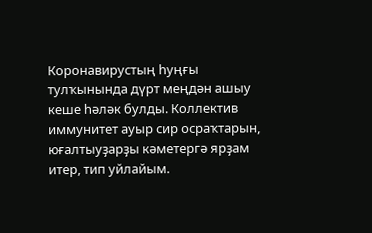Коронавирустың һуңғы тулҡынында дүрт меңдән ашыу кеше һәләк булды. Коллектив иммунитет ауыр сир осраҡтарын, юғалтыуҙарҙы кәметергә ярҙам итер, тип уйлайым.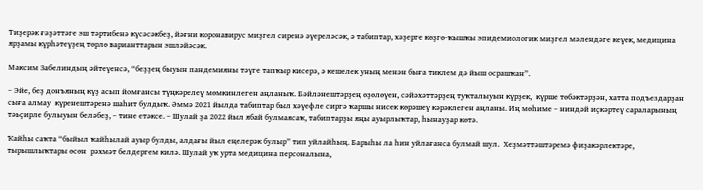Тиҙерәк ғәҙәттәге эш тәртибенә күсәсәкбеҙ, йәғни коронавирус миҙгел сиренә әүереләсәк, ә табиптар, хәҙерге көҙгө-ҡышҡы эпидемиологик миҙгел мәлендәге кеүек, медицина ярҙамы күрһәтеүҙең төрлө варианттарын эшләйәсәк.

Максим Забелиндың әйтеүенсә, “беҙҙең быуын пандемияны тәүге тапҡыр кисерә, ә кешелек уның менән быға тиклем дә йыш осрашҡан”.

– Эйе, беҙ донъяның күҙ асып йомғансы түңкәрелеү мөмкинлеген аңланыҡ. Бәйләнештәрҙең өҙөлөүен, сәйәхәттәрҙең туҡталыуын күрҙек,  күрше төбәктәрҙән, хатта подъездарҙан сыға алмау  күренештәренә шаһит булдыҡ. Әммә 2021 йылда табиптар был хәүефле сиргә ҡаршы нисек көрәшеү кәрәклеген аңланы. Иң мөһиме – ниндәй иҫкәртеү сараларының тәьҫирле булыуын беләбеҙ, – тине етәксе. – Шулай ҙа 2022 йыл ябай булмаясаҡ, табиптарҙы яңы ауырлыҡтар, һынауҙар көтә.

Ҡайһы саҡта “быйыл ҡайһылай ауыр булды, алдағы йыл еңелерәк булыр” тип уйлайһың. Барыһы ла һин уйлағанса булмай шул.  Хеҙмәттәштәремә фиҙакәрлектәре, тырышлыҡтары өсөн  рәхмәт белдергем килә. Шулай уҡ урта медицина персоналына,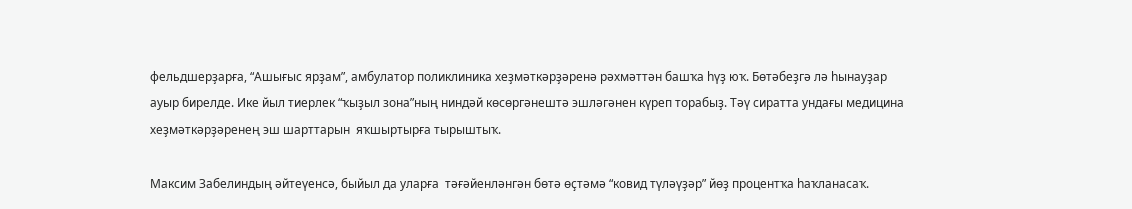фельдшерҙарға, “Ашығыс ярҙам”, амбулатор поликлиника хеҙмәткәрҙәренә рәхмәттән башҡа һүҙ юҡ. Бөтәбеҙгә лә һынауҙар ауыр бирелде. Ике йыл тиерлек “ҡыҙыл зона”ның ниндәй көсөргәнештә эшләгәнен күреп торабыҙ. Тәү сиратта ундағы медицина хеҙмәткәрҙәренең эш шарттарын  яҡшыртырға тырыштыҡ.

Максим Забелиндың әйтеүенсә, быйыл да уларға  тәғәйенләнгән бөтә өҫтәмә “ковид түләүҙәр” йөҙ процентҡа һаҡланасаҡ.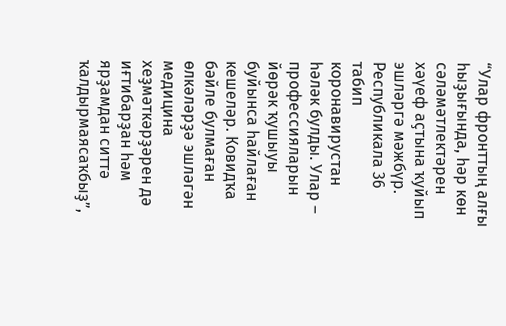“Улар фронттың алғы һыҙығында, һәр көн сәләмәтлектәрен хәүеф аҫтына ҡуйып эшләргә мәжбүр. Республикала 36 табип коронавирустан һәләк булды. Улар – профессияларын йөрәк ҡушыуы буйынса һайлаған кешеләр. Ковидҡа бәйле булмаған өлкәләрҙә эшләгән медицина хеҙмәткәрҙәрен дә иғтибарҙан һәм ярҙамдан ситтә ҡалдырмаясаҡбыҙ”,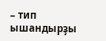– тип ышандырҙы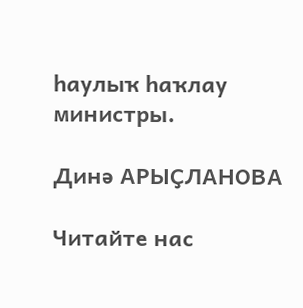һаулыҡ һаҡлау министры.

Динә АРЫҪЛАНОВА

Читайте нас